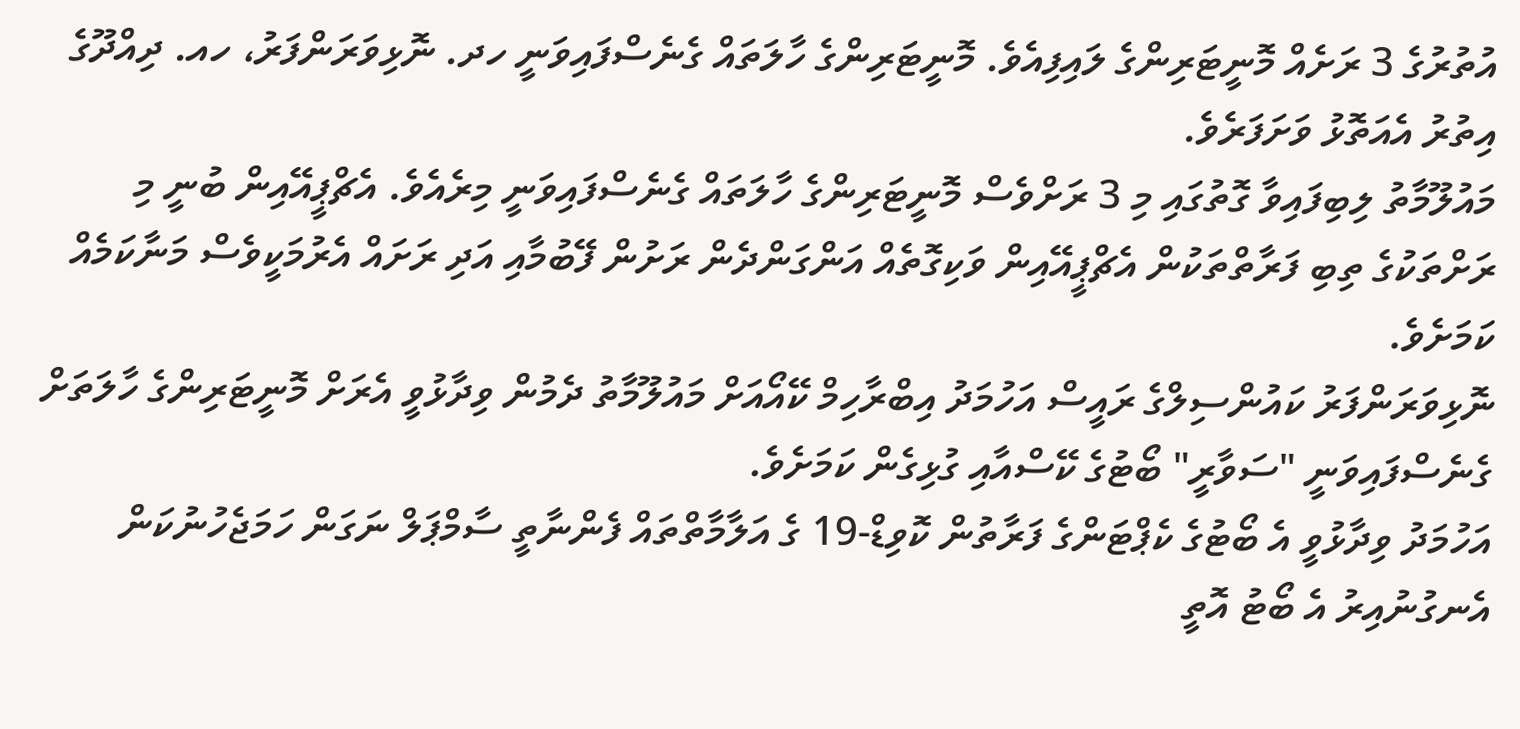އުތުރުގެ 3 ރަށެއް މޮނީޓަރިންގެ ލައިފިއެވެ. މޮނީޓަރިންގެ ހާލަތައް ގެނެސްފައިވަނީ ހދ. ނޮޅިވަރަންފަރު، ހއ. ދިއްދޫގެ އިތުރު އެއަތޮޅު ވަށަފަރެވެ.
މައުލޫމާތު ލިބިފައިވާ ގޮތުގައި މި 3 ރަށްވެސް މޮނީޓަރިންގެ ހާލަތައް ގެނެސްފައިވަނީ މިރެއެވެ. އެޗްޕީއޭއިން ބުނީ މި ރަށްތަކުގެ ތިބި ފަރާތްތަކުން އެޗްޕީއޭއިން ވަކިގޮތެއް އަންގަންދެން ރަށުން ފޭބުމާއި އަދި ރަށައް އެރުމަކީވެސް މަނާކަމެއް ކަމަށެވެ.
ނޮޅިވަރަންފަރު ކައުންސިލްގެ ރައީސް އަހުމަދު އިބްރާހިމް ކޭއޯއަށް މައުލޫމާތު ދެމުން ވިދާޅުވީ އެރަށް މޮނީޓަރިންގެ ހާލަތަށް ގެނެސްފައިވަނީ "ސަވާރީ" ބޯޓުގެ ކޭސްއާއި ގުޅިގެން ކަމަށެވެ.
އަހުމަދު ވިދާޅުވީ އެ ބޯޓުގެ ކެޕްޓަންގެ ފަރާތުން ކޮވިޑް-19 ގެ އަލާމާތްތައް ފެންނާތީ ސާމްޕަލް ނަގަން ހަމަޖެހުނުކަން އެނގުނުއިރު އެ ބޯޓު އޮތީ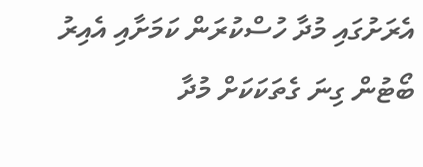އެރަށުގައި މުދާ ހުސްކުރަން ކަމަށާއި އެއިރު ބޯޓުން ގިނަ ގެތަކަކަށް މުދާ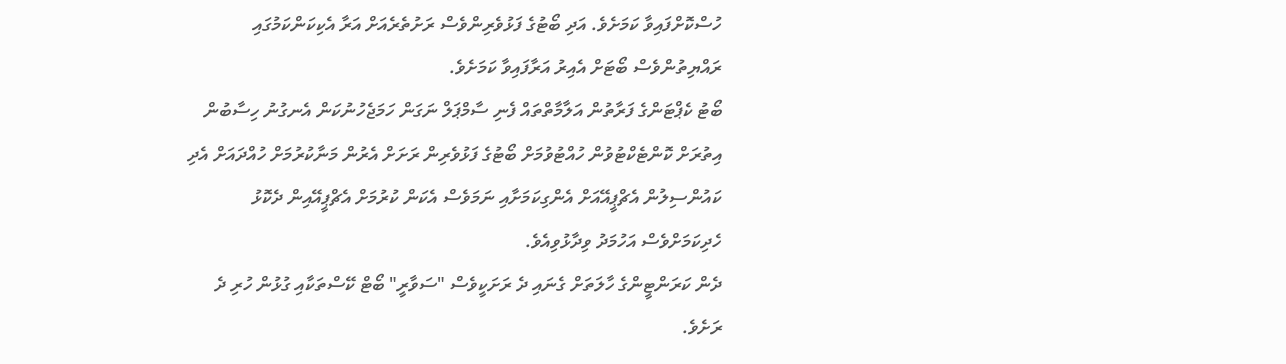ހުސްކޮށްފައިވާ ކަމަށެވެ. އަދި ބޯޓުގެ ފަޅުވެރިންވެސް ރަށުތެރެއަށް އަރާ އެކިކަންކަމުގައި ރައްޔިތުންވެސް ބޯޓަށް އެއިރު އަރާފައިވާ ކަމަށެވެ.
ބޯޓު ކެޕްޓަންގެ ފަރާތުން އަލާމާތްތައް ފެނި ސާމްޕަލް ނަގަން ހަމަޖެހުނުކަން އެނގުނު ހިސާބުން އިތުރަށް ކޮންޓެކްޓުވުން ހުއްޓުވުމަށް ބޯޓުގެ ފަޅުވެރިން ރަށަށް އެރުން މަނާކުރުމަށް ހުއްދައަށް އެދި ކައުންސިލުން އެޗްޕީއޭއަށް އެންގިކަމަށާއި ނަމަވެސް އެކަން ކުރުމަށް އެޗްޕީއޭއިން ދެކޮޅު ހެދިކަމަށްވެސް އަހުމަދު ވިދާޅުވިއެވެ.
ދެން ކަރަންޓީންގެ ހާލަތަށް ގެނައި ދެ ރަށަކީވެސް "ސަވާރީ" ބޯޓް ކޭސްތަކާއި ގުޅުން ހުރި ދެ ރަށެވެ.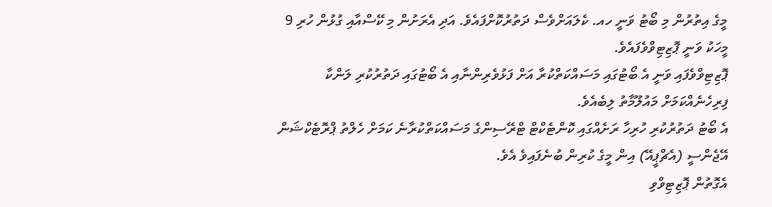މީގެ އިތުރުން މި ބޯޓު ވަނީ ހއ. ކެލައަށްވެސް ދަތުރުކޮށްފައެވެ. އަދި އެރަށުން މި ކޭސްއާއި ގުޅުން ހުރި 9 މީހަކު ވަނީ ޕޮޒިޓިވްވެފައެވެ.
ޕޮޒިޓިވްވެފައި ވަނީ އެ ބޯޓުގައި މަސައްކަތްކުރާ އަށް ފަޅުވެރިންނާއި އެ ބޯޓުގައި ދަތުރުކުރި ލަންކާ ފިރިހެނެއްކަމަށް މައުލޫމާތު ލިބެއެވެ.
އެ ބޯޓު ދަތުރުކުރި ހުރިހާ ރަށެއްގައި ކޮންޓެކްޓް ޓްރޭސިންގެ މަސައްކަތްކުރާނެ ކަމަށް ހެލްތު ޕްރޮޓެކްޝަން އޭޖެންސީ (އެޗްޕީއޭ) އިން މީގެ ކުރިން ބުނެފައިވެ އެވެ.
އެގޮތުން ޕޮޒިޓިވްވި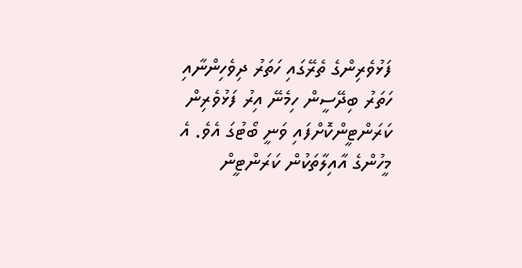ފަޅުވެރިންގެ ތެރޭގައި ހަތަރު ދިވެހިންނާއި ހަތަރު ބިދޭސީން ހިމެނޭ އިރު ފަޅުވެރިން ކަރަންޓީންކޮށްފައި ވަނީ ބޯޓުގަ އެވެ. އެ މީހުންގެ އާއިލާތަކުން ކަރަންޓީން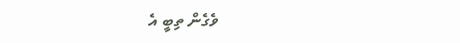ވެގެން ތިބީ އެ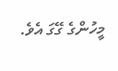މީހުންގެ ގޭގަ އެވެ.